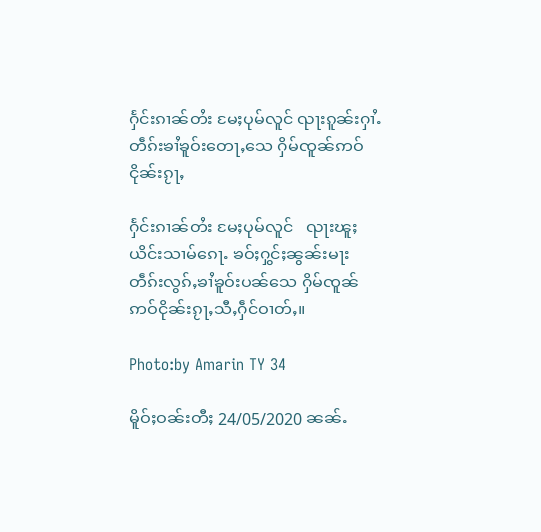ႁႅင်းၵၢၼ်တႆး မႄႈပုမ်လူင် ၺႃးၵူၼ်းႁၢႆႉ  တဵၵ်းၶၢႆၶူဝ်းတေႃႇသေ ႁိမ်ၸူၼ်ဢဝ်ငိုၼ်းၵႂႃႇ

ႁႅင်းၵၢၼ်တႆး မႄႈပုမ်လူင်   ၺႃးၽူႈယိင်းသၢမ်ၵေႃႉ ၶဝ်ႈႁွင်ႈၼွၼ်းမႃး   တဵၵ်းလွၵ်ႇၶၢႆၶူဝ်းပၼ်သေ ႁိမ်ၸူၼ်ဢဝ်ငိုၼ်းၵႂႃႇသီႇႁဵင်ဝၢတ်ႇ။

Photo:by Amarin TY 34

မိူဝ်ႈဝၼ်းတီႈ 24/05/2020 ၼၼ်ႉ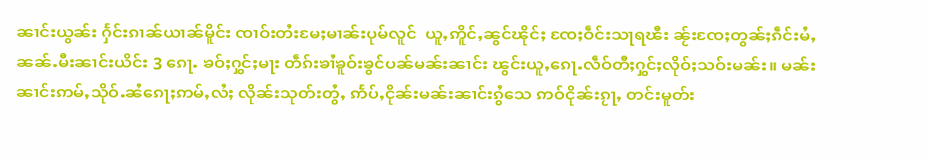ၼၢင်းယွၼ်း ႁႅင်းၵၢၼ်ယၢၼ်မိူင်း ၸၢဝ်းတႆးမႄႈမၢၼ်းပုမ်လူင်  ယူႇဢိူင်ႇၼွင်ၽိုင်ႈ ၸႄႈဝဵင်းသႃရၽီး ၼႂ်းၸႄႈတွၼ်ႈၵဵင်းမႆႇ ၼၼ်ႉမီးၼၢင်းယိင်း 3 ၵေႃႉ ၶဝ်ႈႁွင်ႈမႃး တဵၵ်းၶၢႆၶူဝ်းၶွင်ပၼ်မၼ်းၼၢင်း ၽွင်းယူႇၵေႃႉလဵဝ်တီႈႁွင်ႈလိုဝ်ႈသဝ်းမၼ်း။ မၼ်းၼၢင်းဢမ်ႇသိုဝ်ႉၼႆၵေႃႈဢမ်ႇလႆႈ လိုၼ်းသုတ်းတွႆႇ ဢႅပ်ႇငိုၼ်းမၼ်းၼၢင်းၵွႆသေ ဢဝ်ငိုၼ်းၵႂႃႇ တင်းမူတ်း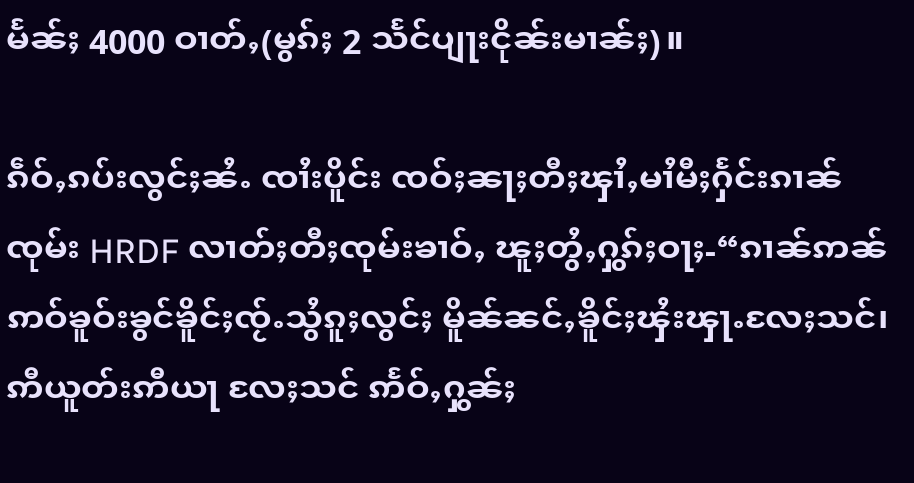မႅၼ်ႈ 4000 ဝၢတ်ႇ(မွၵ်ႈ 2 သႅင်ပျႃးငိုၼ်းမၢၼ်ႈ)။

ၵဵဝ်ႇၵပ်းလွင်ႈၼႆႉ ၸၢႆးပိူင်း ၸဝ်ႈၼႃႈတီႈၾၢႆႇမၢႆမီႈႁႅင်းၵၢၼ် ၸုမ်း HRDF လၢတ်ႈတီႈၸုမ်းၶၢဝ်ႇ ၽူႈတွႆႇႁွၵ်ႈဝႃႈ-“ၵၢၼ်ဢၼ်ဢဝ်ၶူဝ်းၶွင်ၶိူင်ႈၸႂ်ႉသွႆၵူႈလွင်ႈ မိူၼ်ၼင်ႇၶိူင်ႈၾႆးၾႃႉလႄႈသင်၊ ဢီယူတ်းဢီယႃ လႄႈသင် ဢႅဝ်ႇႁွၼ်ႈ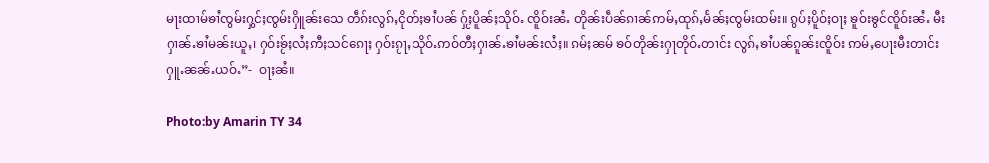မႃးထၢမ်ၶၢႆၸွမ်းႁွင်ႈၸွမ်းႁိူၼ်းသေ တဵၵ်းလွၵ်ႇငိုတ်ႈၶၢႆပၼ် ႁႂ်ႈပိူၼ်ႈသိုဝ်ႉ ၸိူဝ်းၼႆႉ တိုၼ်းပဵၼ်ၵၢၼ်ဢမ်ႇထုၵ်ႇမႅၼ်ႈၸွမ်းထမ်း။ ၵွပ်ႈပိူဝ်ႈဝႃႈ ၶူဝ်းၶွင်ၸိူဝ်းၼႆႉ မီးႁၢၼ်ႉၶၢႆမၼ်းယူႇ၊ ႁဝ်းၶႂ်ႈလႆႈဢီႈသင်ၵေႃႈ ႁဝ်းၵႂႃႇသိုဝ်ႉဢဝ်တီႈႁၢၼ်ႉၶၢႆမၼ်းလႆႈ။ ၵမ်ႈၼမ် ၶဝ်တိုၼ်းႁႃတိုဝ်ႉတၢင်း လွၵ်ႇၶၢႆပၼ်ၵူၼ်းၸိူဝ်း ဢမ်ႇပေႃးမီးတၢင်းႁူႉၼၼ်ႉယဝ်ႉ”-  ဝႃႈၼႆ။

Photo:by Amarin TY 34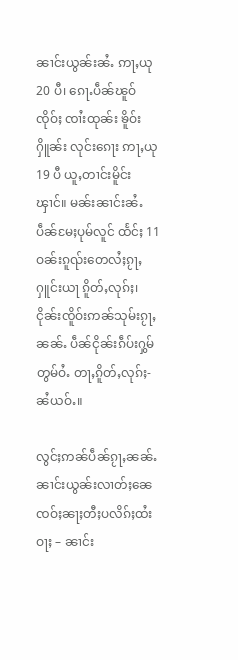ၼၢင်းယွၼ်းၼႆႉ ဢႃႇယု 20 ပီ၊ ၵေႃႉပဵၼ်ၽူဝ်ၸိုဝ်ႈ ၸၢႆးထုၼ်း ၶိူဝ်းႁိူၼ်း လုင်းၵေႃး ဢႃႇယု 19 ပီ ယူႇတၢင်းမိူင်းၾၢင်။ မၼ်းၼၢင်းၼႆႉ ပဵၼ်မႄႈပုမ်လူင် ထႅင်ႈ 11 ဝၼ်းၵူၺ်းတေလႆႈၵႂႃႇႁူင်းယႃ ၵိူတ်ႇလုၵ်ႈ၊ ငိုၼ်းၸိူဝ်းဢၼ်သုမ်းၵႂႃႇၼၼ်ႉ ပဵၼ်ငိုၼ်းၵဵပ်းႁွမ်တွမ်ဝႆႉ တႃႇၵိူတ်ႇလုၵ်ႈ-ၼႆယဝ်ႉ။

လွင်ႈဢၼ်ပဵၼ်ၵႂႃႇၼၼ်ႉ ၼၢင်းယွၼ်းလၢတ်ႈၼေ ၸဝ်ႈၼႃႈတီႈပလိၵ်ႈထႆးဝႃႈ – ၼၢင်း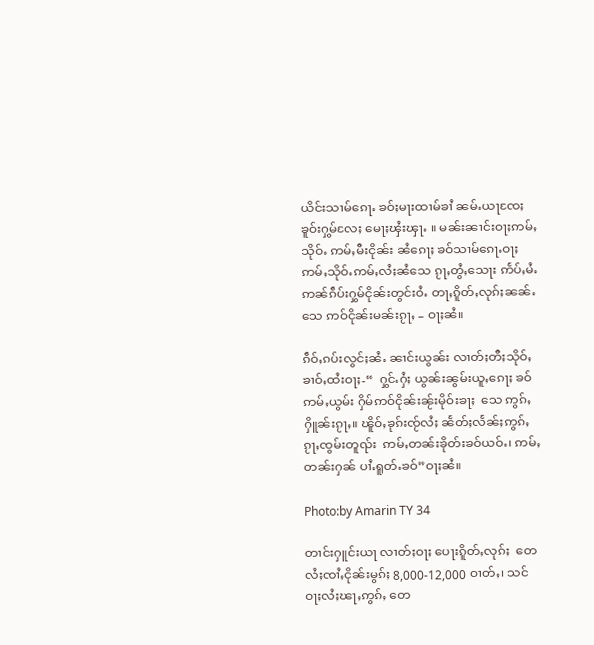ယိင်းသၢမ်ၵေႃႉ ၶဝ်ႈမႃးထၢမ်ၶၢႆ ၼမ်ႉယႃၸႄႈၶူဝ်းႁွမ်လႄႈ မေႃႈၾႆးၾႃႉ ။ မၼ်းၼၢင်းဝႃႈဢမ်ႇသိုဝ်ႉ ဢမ်ႇမီးငိုၼ်း ၼႆၵေႃႈ ၶဝ်သၢမ်ၵေႃႉဝႃႈ ဢမ်ႇသိုဝ်ႉဢမ်ႇလႆႈၼႆသေ ၵႂႃႇတွႆႇသေႃး ဢႅပ်ႇမႆႉဢၼ်ၵဵပ်းႁွမ်ငိုၼ်းတွင်းဝႆႉ တႃႇၵိူတ်ႇလုၵ်ႈၼၼ်ႉသေ ဢဝ်ငိုၼ်းမၼ်းၵႂႃႇ – ဝႃႈၼႆ။

ၵဵဝ်ႇၵပ်းလွင်ႈၼႆႉ ၼၢင်းယွၼ်း လၢတ်ႈတီႈသိုဝ်ႇၶၢဝ်ႇထႆးဝႃႈ-“  ႁွင်ႉႁႆႈ ယွၼ်းၼွမ်းယူႇၵေႃႈ ၶဝ်ဢမ်ႇယွမ်း ႁိမ်ဢဝ်ငိုၼ်းၼႂ်းမိုဝ်းၶႃႈ  သေ ဢွၵ်ႇႁိူၼ်းၵႂႃႇ။ ၽိူဝ်ႇၶုၵ်းၸႂ်လႆႈ ၼႅတ်ႈလႅၼ်ႈဢွၵ်ႇ ၵႂႃႇၸွမ်းတူၺ်း  ဢမ်ႇတၼ်းၶိုတ်းၶဝ်ယဝ်ႉ၊ ဢမ်ႇတၼ်းႁၼ် ပၢႆႉရူတ်ႉၶဝ်”ဝႃႈၼႆ။

Photo:by Amarin TY 34

တၢင်းႁူင်းယႃ လၢတ်ႈဝႃႈ ပေႃးၵိူတ်ႇလုၵ်ႈ  တေလႆႈၸၢႆႇငိုၼ်းမွၵ်ႈ 8,000-12,000 ဝၢတ်ႇ၊ သင်ဝႃႈလႆႈၽႃႇဢွၵ်ႇ တေ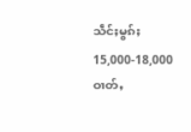သဵင်ႈမွၵ်ႈ 15,000-18,000 ဝၢတ်ႇ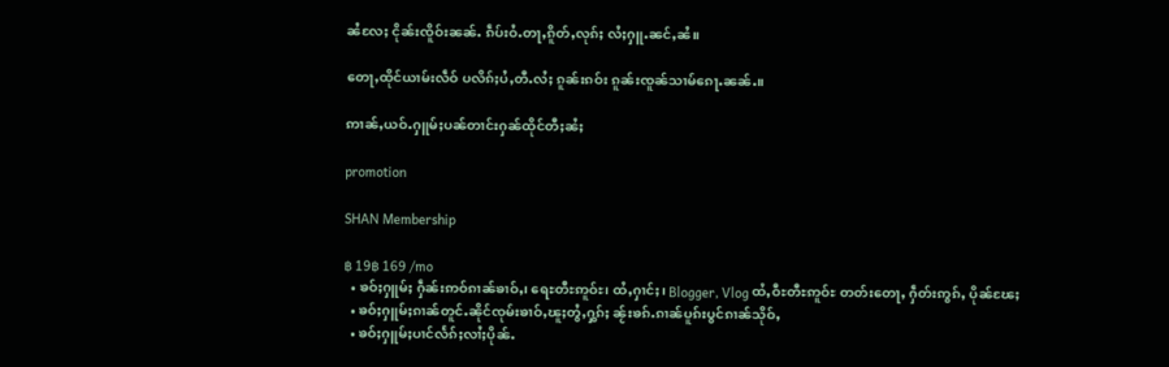ၼႆလႄႈ ငိုၼ်းၸိူဝ်းၼၼ်ႉ ၵဵပ်းဝႆႉတႃႇၵိူတ်ႇလုၵ်ႈ လႆႈႁူႉၼင်ႇၼႆ။

တေႃႇထိုင်ယၢမ်းလဵဝ် ပလိၵ်ႈပႆႇတီႉလႆႈ ၵူၼ်းၵဝ်း ၵူၼ်းၸူၼ်သၢမ်ၵေႃႉၼၼ်ႉ။

ဢၢၼ်ႇယဝ်ႉႁူမ်ႈပၼ်တၢင်းႁၼ်ထိုင်တီႈၼႆႈ

promotion

SHAN Membership

฿ 19฿ 169 /mo
  • ၶဝ်ႈႁူမ်ႈ ႁဵၼ်းဢဝ်ၵၢၼ်ၶၢဝ်ႇ၊ ရေႊတီႊဢူဝ်ႊ၊ ထႆႇႁၢင်ႈ၊ Blogger, Vlog ထႆႇဝီႊတီႊဢူဝ်ႊ တတ်းတေႃႇ ႁဵတ်းဢွၵ်ႇ ပိုၼ်ၽႄႈ
  • ၶဝ်ႈႁူမ်ႈၵၢၼ်တူင်ႉၼိုင်ၸုမ်းၶၢဝ်ႇၽူႈတွႆႇႁွၵ်ႈ ၼႂ်းၶၵ်ႉၵၢၼ်ပူၵ်းပွင်ၵၢၼ်သိုဝ်ႇ
  • ၶဝ်ႈႁူမ်ႈပၢင်လႅၵ်ႈလၢႆႈပိုၼ်ႉ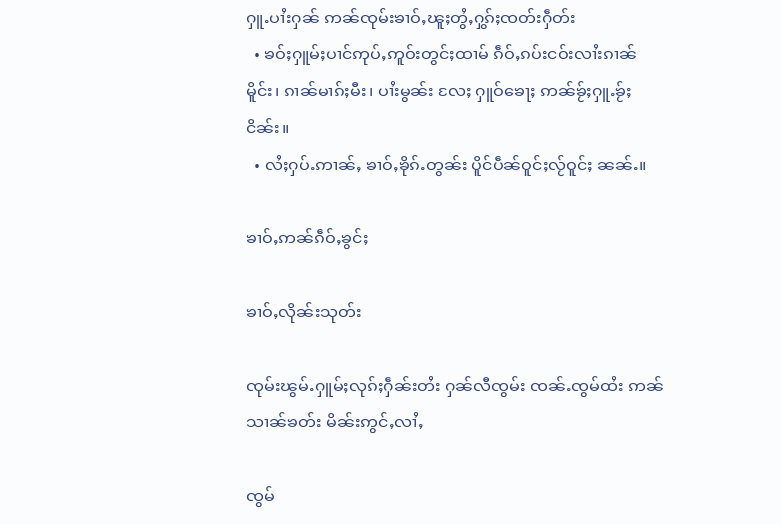ႁူႉပၢႆးႁၼ် ဢၼ်ၸုမ်းၶၢဝ်ႇၽူႈတွႆႇႁွၵ်ႈၸတ်းႁဵတ်း
  • ၶဝ်ႈႁူမ်ႈပၢင်ဢုပ်ႇဢူဝ်းတွင်ႈထၢမ် ၵဵဝ်ႇၵပ်းငဝ်းလၢႆးၵၢၼ်မိူင်း၊ ၵၢၼ်မၢၵ်ႈမီး၊ ပၢႆးမွၼ်း လႄႈ ႁူဝ်ၶေႃႈ ဢၼ်ၶႂ်ႈႁူႉၶႂ်ႈငိၼ်း။
  • လႆႈႁပ်ႉဢၢၼ်ႇ ၶၢဝ်ႇၶိုၵ်ႉတွၼ်း ပိူင်ပဵၼ်ဝူင်ႈလႂ်ဝူင်ႈ ၼၼ်ႉ။

ၶၢဝ်ႇဢၼ်ၵဵဝ်ႇၶွင်ႈ

ၶၢဝ်ႇလိုၼ်းသုတ်း

ၸုမ်းၽွမ်ႉႁူမ်ႈလုၵ်ႈႁဵၼ်းတႆး ႁၼ်လီၸွမ်း ၸၼ်ႉၸွမ်ထႆး ဢၼ်သၢၼ်ၶတ်း မိၼ်းဢွင်ႇလၢႆႇ

ၸွမ်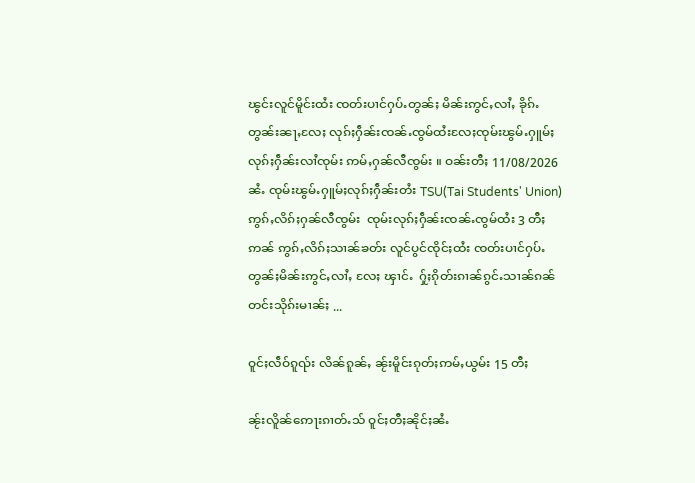ၽွင်းလူင်မိူင်းထႆး ၸတ်းပၢင်ႁပ်ႉတွၼ်ႈ မိၼ်းဢွင်ႇလၢႆႇ ၶိုၵ်ႉတွၼ်းၼႃႇလႄႈ လုၵ်ႈႁဵၼ်းၸၼ်ႉၸွမ်ထႆးလႄႈၸုမ်းၽွမ်ႉႁူမ်ႈလုၵ်ႈႁဵၼ်းလၢႆၸုမ်း ဢမ်ႇႁၼ်လီၸွမ်း ။ ဝၼ်းတီႈ 11/08/2026 ၼႆႉ ၸုမ်းၽွမ်ႉႁူမ်ႈလုၵ်ႈႁဵၼ်းတႆး TSU(Tai Students' Union) ဢွၵ်ႇလိၵ်ႈႁၼ်လီၸွမ်း  ၸုမ်းလုၵ်ႈႁဵၼ်းၸၼ်ႉၸွမ်ထႆး 3 တီႈ ဢၼ် ဢွၵ်ႇလိၵ်ႈသၢၼ်ၶတ်း လူင်ပွင်ၸိုင်ႈထႆး ၸတ်းပၢင်ႁပ်ႉတွၼ်ႈမိၼ်းဢွင်ႇလၢႆႇ လႄႈ ၾၢင်ႉ  ႁႂ်ႈၵိုတ်းၵၢၼ်ၵွင်ႉသၢၼ်ၵၼ်တင်းသိုၵ်းမၢၼ်ႈ ...

ဝူင်ႈလဵဝ်ၵူၺ်း လိၼ်ၵူၼ်ႇ ၼႂ်းမိူင်းၵုတ်ႈဢမ်ႇယွမ်း 15 တီႈ

ၼႂ်းလိူၼ်ဢေႃးၵၢတ်ႉသ် ဝူင်ႈတီႈၼိုင်ႈၼႆႉ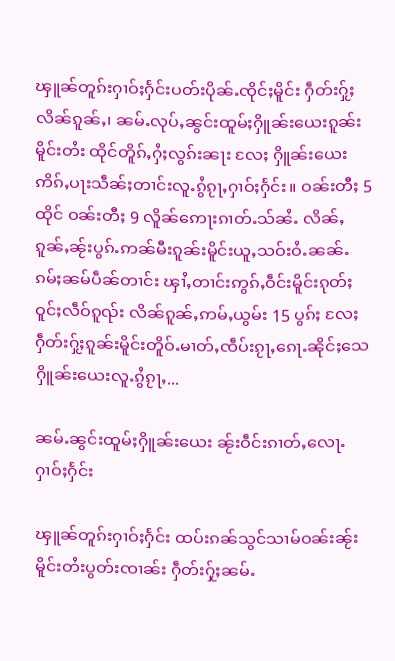ၾူၼ်တူၵ်းႁၢဝ်ႈႁႅင်းပတ်းပိုၼ်ႉၸိုင်ႈမိူင်း ႁဵတ်းႁႂ်ႈလိၼ်ၵူၼ်ႇ၊ ၼမ်ႉလုပ်ႇၼွင်းထူမ်ႈႁိူၼ်းယေးၵူၼ်းမိူင်းတႆး ထိုင်တိူၵ်ႇႁႆႈလွၵ်းၼႃး လႄႈ ႁိူၼ်းယေး ဢိၵ်ႇပႃးသဵၼ်ႈတၢင်းလူႉၵွႆၵႂႃႇႁၢဝ်ႈႁႅင်း။ ဝၼ်းတီႈ 5 ထိုင် ဝၼ်းတီႈ 9 လိူၼ်ဢေႃးၵၢတ်ႉသ်ၼႆႉ လိၼ်ႇၵူၼ်ႇၼႂ်းပွၵ်ႉဢၼ်မီးၵူၼ်းမိူင်းယူႇသဝ်းဝႆႉၼၼ်ႉ ၵမ်ႈၼမ်ပဵၼ်တၢင်း ၾၢႆႇတၢင်းဢွၵ်ႇဝဵင်းမိူင်းၵုတ်ႈ ဝူင်ႈလဵဝ်ၵူၺ်း လိၼ်ၵူၼ်ႇဢမ်ႇယွမ်း 15 ပွၵ်ႈ လႄႈ ႁဵတ်းႁႂ်ႈၵူၼ်းမိူင်းတိူဝ်ႉမၢတ်ႇၸဵပ်းၵႂႃႇၵေႃႉၼိုင်ႈသေ ႁိူၼ်းယေးလူႉၵွႆၵႂႃႇ...

ၼမ်ႉၼွင်းထူမ်ႈႁိူၼ်းယေး ၼႂ်းဝဵင်းၵၢတ်ႇလေႃႉႁၢဝ်ႈႁႅင်း

ၾူၼ်တူၵ်းႁၢဝ်ႈႁႅင်း ထပ်းၵၼ်သွင်သၢမ်ဝၼ်းၼႂ်းမိူင်းတႆးပွတ်းၸၢၼ်း ႁဵတ်းႁႂ်ႈၼမ်ႉ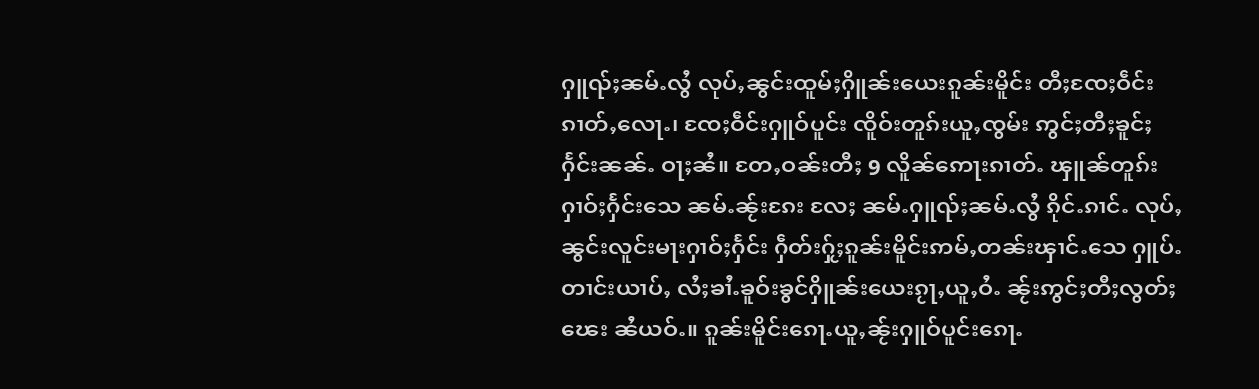ႁူၺ်ႈၼမ်ႉလွႆ လုပ်ႇၼွင်းထူမ်ႈႁိူၼ်းယေးၵူၼ်းမိူင်း တီႈၸႄႈဝဵင်းၵၢတ်ႇလေႃႉ၊ ၸႄႈဝဵင်းႁူဝ်ပူင်း ၸိူဝ်းတူၵ်းယူႇၸွမ်း ဢွင်ႈတီႈၶူင်ႈႁႅင်းၼၼ်ႉ ဝႃႈၼႆ။ တႄႇဝၼ်းတီႈ 9 လိူၼ်ဢေႃးၵၢတ်ႉ ၾူၼ်တူၵ်းႁၢဝ်ႈႁႅင်းသေ ၼမ်ႉၼႂ်းၵႄး လႄႈ ၼမ်ႉႁူၺ်ႈၼမ်ႉလွႆ ၵိုင်ႉၵၢင်ႉ လုပ်ႇၼွင်းလူင်းမႃးႁၢဝ်ႈႁႅင်း ႁဵတ်းႁႂ်ႈၵူၼ်းမိူင်းဢမ်ႇတၼ်းၾၢင်ႉသေ ႁူပ်ႉတၢင်းယၢပ်ႇ လႆႈၶၢႆႉၶူဝ်းၶွင်ႁိူၼ်းယေးၵႂႃႇယူႇဝႆႉ ၼႂ်းဢွင်ႈတီႈလွတ်ႈၽေး ၼႆယဝ်ႉ။ ၵူၼ်းမိူင်းၵေႃႉယူႇၼႂ်းႁူဝ်ပူင်းၵေႃႉ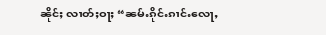ၼိုင်ႈ လၢတ်ႈဝႃႈ “ၼမ်ႉၵိုင်ႉၵၢင်ႉလေႃႇ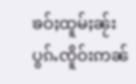ၶဝ်ႈထူမ်ႈၼႂ်းပွၵ်ႉၸိူဝ်းဢၼ်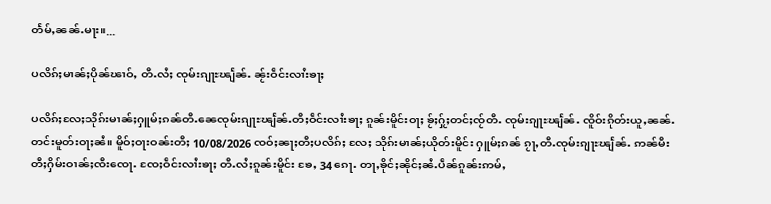တႅမ်ႇၼၼ်ႉမႃး။...

ပလိၵ်ႈမၢၼ်ႈပိုၼ်ၽၢဝ်ႇ တီႉလႆႈ ၸုမ်းၵျႃႊၽျႅၼ်ႉ ၼႂ်းဝဵင်းလၢႆးၶႃႈ

ပလိၵ်ႈလႄႈသိုၵ်းမၢၼ်ႈႁူမ်ႈၵၼ်တီႉၼေၸုမ်းၵျႃႊၽျႅၼ်ႉတီႈဝဵင်းလၢႆးၶႃႈ ၵူၼ်းမိူင်းဝႃႈ ၶႂ်ႈႁႂ်ႈတင်ႈၸႂ်တီႉ ၸုမ်းၵျႃႊၽျႅၼ်ႉ ၸိူဝ်းၵိုတ်းယူႇၼၼ်ႉတင်းမူတ်းဝႃႈၼႆ။ မိူဝ်ႈဝႃးဝၼ်းတီႈ 10/08/2026 ၸဝ်ႈၼႃႈတီႈပလိၵ်ႈ လႄႈ သိုၵ်းမၢၼ်ႈယိုတ်းမိူင်း ႁူမ်ႈၵၼ် ၵႂႃႇတီႉၸုမ်းၵျႃႊၽျႅၼ်ႉ ဢၼ်မီးတီႈႁိမ်းဝၢၼ်ႈၸီးၸေႃႉ ၸႄႈဝဵင်းလၢႆးၶႃႈ တီႉလႆႈၵူၼ်းမိူင်း ၶႄႇ 34 ၵေႃႉ တႃႇၶိုင်ႈၼိုင်ႈၼႆႉပဵၼ်ၵူၼ်းဢမ်ႇ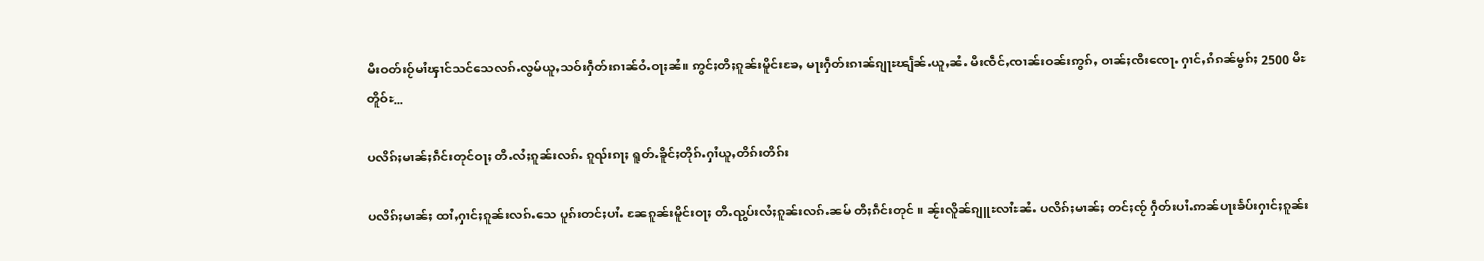မီးဝတ်းဝႂ်မၢႆၾၢင်သင်သေလၵ်ႉလွမ်ယူႇသဝ်းႁဵတ်းၵၢၼ်ဝႆႉဝႃႈၼႆ။ ဢွင်ႈတီႈၵူၼ်းမိူင်းၶႄႇ မႃးႁဵတ်းၵၢၼ်ၵျႃႊၽျႅၼ်ႉယူႇၼႆႉ မီးၸဵင်ႇၸၢၼ်းဝၼ်းဢွၵ်ႇ ဝၢၼ်ႈၸီးၸေႃႉ ႁၢင်ႇၵႆၵၼ်မွၵ်ႈ 2500 မီႊတိူဝ်ႊ...

ပလိၵ်ႈမၢၼ်ႈၵဵင်းတုင်ဝႃႈ တီႉလႆႈၵူၼ်းလၵ်ႉ ၵူၺ်းၵႃႈ ရူတ်ႉၶိူင်ႈတိုၵ်ႉႁၢႆယူႇတိၵ်းတိၵ်း

ပလိၵ်ႈမၢၼ်ႈ ထၢႆႇႁၢင်ႈၵူၼ်းလၵ်ႉသေ ပူၵ်းတင်ႈပၢႆႉ ၼႄၵူၼ်းမိူင်းဝႃႈ တီႉၺွပ်းလႆႈၵူၼ်းလၵ်ႉၼမ် တီႈၵဵင်းတုင် ။ ၼႂ်းလိူၼ်ၵျူႊလၢႆႊၼႆႉ ပလိၵ်ႈမၢၼ်ႈ တင်ႈၸႂ် ႁဵတ်းပၢႆႉဢၼ်ပႃးၶႅပ်းႁၢင်ႈၵူၼ်း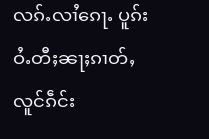လၵ်ႉလၢႆၵေႃႉ ပူၵ်းဝႆႉတီႈၼႃႈၵၢတ်ႇလူင်ၵဵင်း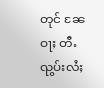တုင် ၼႄဝႃႈ တီႉၺွပ်းလႆႈ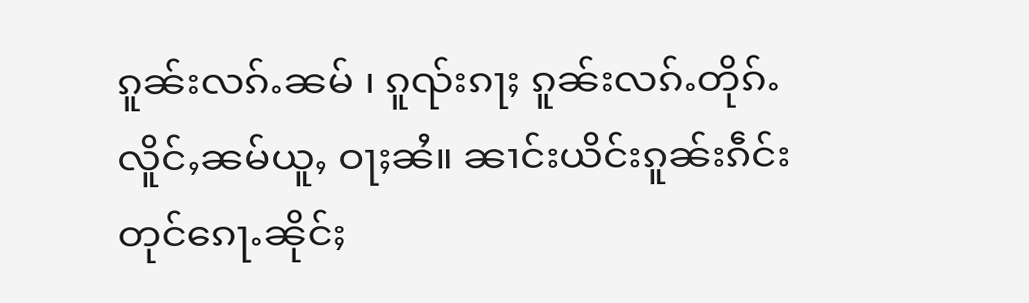ၵူၼ်းလၵ်ႉၼမ် ၊ ၵူၺ်းၵႃႈ ၵူၼ်းလၵ်ႉတိုၵ်ႉလိူင်ႇၼမ်ယူႇ ဝႃႈၼႆ။ ၼၢင်းယိင်းၵူၼ်းၵဵင်းတုင်ၵေႃႉၼိုင်ႈ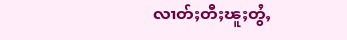လၢတ်ႈတီႈၽူႈတွႆႇ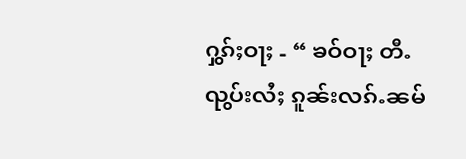ႁွၵ်ႈဝႃႈ - “ ၶဝ်ဝႃႈ တီႉၺွပ်းလႆႈ ၵူၼ်းလၵ်ႉၼမ်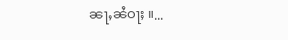ၼႃႇၼႆဝႃႈ ။...